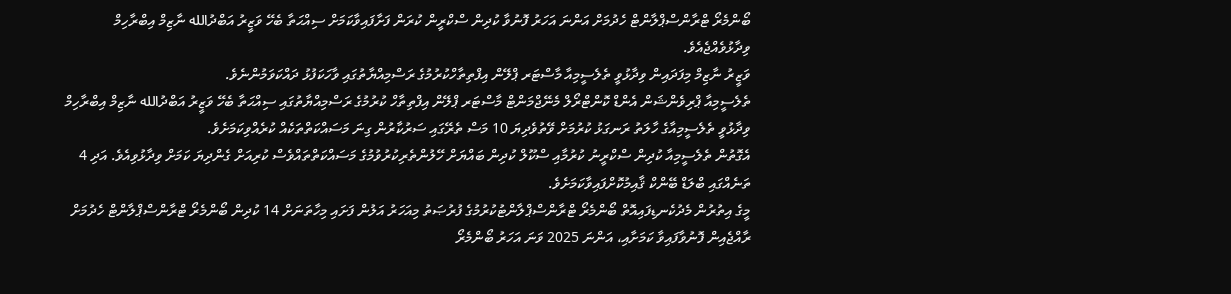ބޯންމެރޯ ޓްރާންސްޕްލާންޓް ހެދުމަށް އަންނަ އަހަރު ފޮނުވާ ކުދިން ސްކްރީން ކުރަން ފަށާފައިވާކަމަށް ސިއްޙަތާ ބެހޭ ވަޒީރު އަބްދުالله ނާޒިމް އިބްރާހިމް ވިދާޅުވެއްޖެއެވެ.
ވަޒީރު ނާޒިމް މިފަދައިން ވިދާޅުވީ ތެލެސީމިއާ މާސްޓަރ ޕްލޭން އިފްތިތާހްކުރުމުގެ ރަސްމިއްޔާތުގައި ވާހަކަފުޅު ދައްކަވަމުންނެވެ.
ތެލެސީމިއާ ޕްރިވެންޝަން އެންޑް ކޮންޓްރޯލް މެނޭޖްމަންޓް މާސްޓަރ ޕްލޭން އިފްތިތާހް ކުރުމުގެ ރަސްމިއްޔާތުގައި ސިއްޙަތާ ބެހޭ ވަޒީރު އަބްދުالله ނާޒިމް އިބްރާހިމް ވިދާޅުވީ ތެލެސީމިއާގެ ހާލަތު ރަނގަޅު ކުރުމަށް ވޭތުވެދިޔަ 10 މަސް ތެރޭގައި ސަރުކާރުން ގިނަ މަސައްކަތްތަކެއް ކުރެއްވިކަމަށެވެ.
އެގޮތުން ތެލެސީމިއާ ކުދިން ސްކްރީނު ކުރުމާއި ސްކޫލް ކުދިން ބައްޔަށް ހޭލުންތެރިކުރުވުމުގެ މަސައްކަތްތައްވެސް ކުރިއަށް ގެންދިޔަ ކަމަށް ވިދާޅުވިއެވެ. އަދި 4 ތަނެއްގައި ބްލަޑް ބޭންކް ޤާއިމުކޮށްފައިވާކަމަށެވެ.
މީގެ އިތުރުން މެދުކެނޑިފައިއޮތް ބޯންމެރޯ ޓްރާންސްޕްލާންޓުކުރުމުގެ ފުރުޞަތު މިއަހަރު އަލުން ފަށައި މިހާތަނަށް 14 ކުދިން ބޯންމެރޯ ޓްރާންސްޕްލާންޓް ހެދުމަށް ރާއްޖެއިން ފޮނުވާފައިވާ ކަމަށާއި، އަންނަ 2025 ވަނަ އަހަރު ބޯންމެރޯ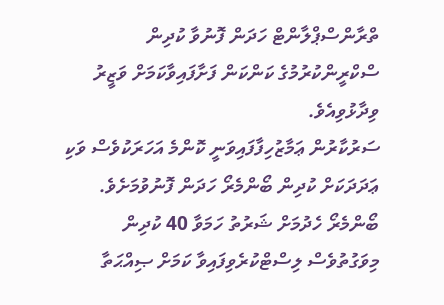ތްރާންސްޕްލާންޓް ހަދަން ފޮނުވާ ކުދިން ސްކްރީންކުރުމުގެ ކަންކަން ފަށާފައިވާކަމަށް ވަޒީރު ވިދާޅުވިއެވެ.
ސަރުކާރުން ޢަމާޒުހިފާފައިވަނީ ކޮންމެ އަހަރަކުވެސް ވަކި ޢަދަދަކަށް ކުދިން ބޯންމެރޯ ހަދަން ފޮނުވުމަށެވެ. ބޯންމެރޯ ހެދުމަށް ޝަރުތު ހަމަވާ 40 ކުދިން މިވަގުތުވެސް ލިސްޓްކުރެވިފައިވާ ކަމަށް ޞިއްޙަތާ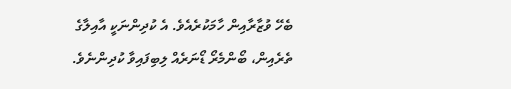ބެހޭ ވުޒާރާއިން ހާމަކުރެއެވެ. އެ ކުދިންނަކީ އާއިލާގެ ތެރެއިން، ބޯންމެރޯ ޑޯނަރެއް ލިބިފައިވާ ކުދިންނެވެ.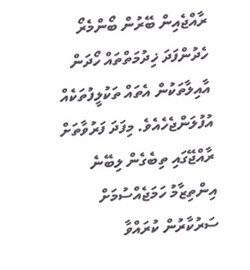ރާއްޖެއިން ބޭރުން ބޯންމެރޯ ހެދުންފަދަ ޚިދުމަތްތައް ހޯދަން އާއިލާތަކުން އެތައް ތަކުލީފުތަކެއް އުފުލަންޖެހެއެވެ. މިފަދަ ފަރުވާތަށް ރާއްޖޭގައި ތިބެގެން ލިބޭނެ އިންތިޒާމު ހަމަޖެއްސުމަށް ސަރުކާރުން ކުރައްވާ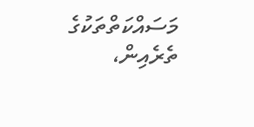މަސައްކަތްތަކުގެ ތެރެއިން،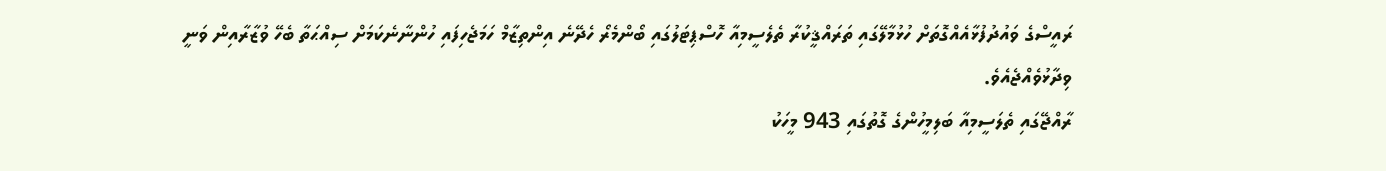ރައީސްގެ ވައުދުފުޅާއެއްގޮތަށް ހުޅުމާލޭގައި ތަރައްޤީކުރާ ތެލެސީމިއާ ހޮސްޕިޓަލުގައި ބޯންމެރޯ ހެދޭނެ އިންތިޒާމް ހަމަޖެހިފައި ހުންނާނެކަމަށް ސިއްޙަތާ ބެހޭ ވުޒާރާއިން ވަނީ ވިދާޅުވެއްޖެއެވެ.
ރާއްޖޭގައި ތެލަސީމިއާ ބަލިމީހުންގެ ގޮތުގައި 943 މީހަކު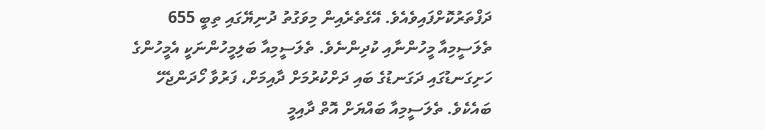ދަފްތަރުކޮށްފައިވެއެވެ. އޭގެތެރެއިން މިވަގުތު ދުނިޔޭގައި ތިބީ 655 ތެލަސީމިއާ މީހުންނާއި ކުދިންނެވެ. ތެލަސީމިއާ ބަލިމީހުންނަކީ އެމީހުންގެ ހަށިގަނޑުގައި ދަގަނޑުގެ ބައި ދަށްކުރުމަށް ދާއިމަށް، ފަރުވާ ހޯދަންޖެހޭ ބައެކެވެ. ތެލަސީމިއާ ބައްޔަށް އޮތް ދާއިމީ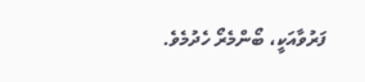ފަރުވާއަކީ، ބޯންމެރޯ ހެދުމެވެ.